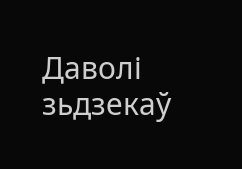Даволі зьдзекаў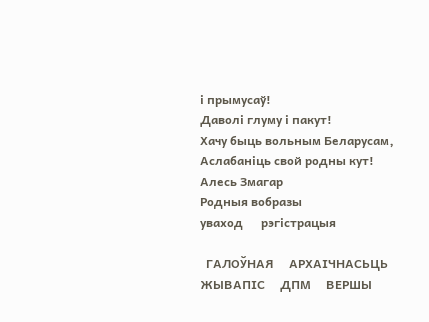і прымусаў!
Даволі глуму і пакут!
Хачу быць вольным Беларусам‚
Аслабаніць свой родны кут!
Алесь Змагар
Родныя вобразы
уваход      рэгiстрацыя

  ГАЛОЎНАЯ     АРХАІЧНАСЬЦЬ     ЖЫВАПІС     ДПМ     ВЕРШЫ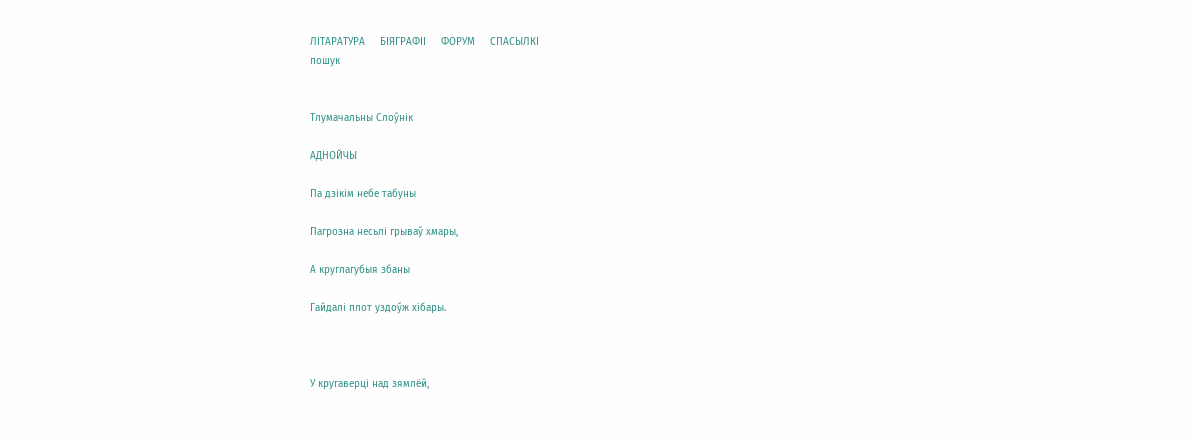ЛІТАРАТУРА     БІЯГРАФІІ     ФОРУМ     СПАСЫЛКІ
пошук


Тлумачальны Слоўнік

АДНОЙЧЫ

Па дзiкiм небе табуны

Пагрозна несьлi грываў хмары,

А круглагубыя збаны

Гайдалi плот уздоўж хiбары.



У кругаверцi над зямлёй,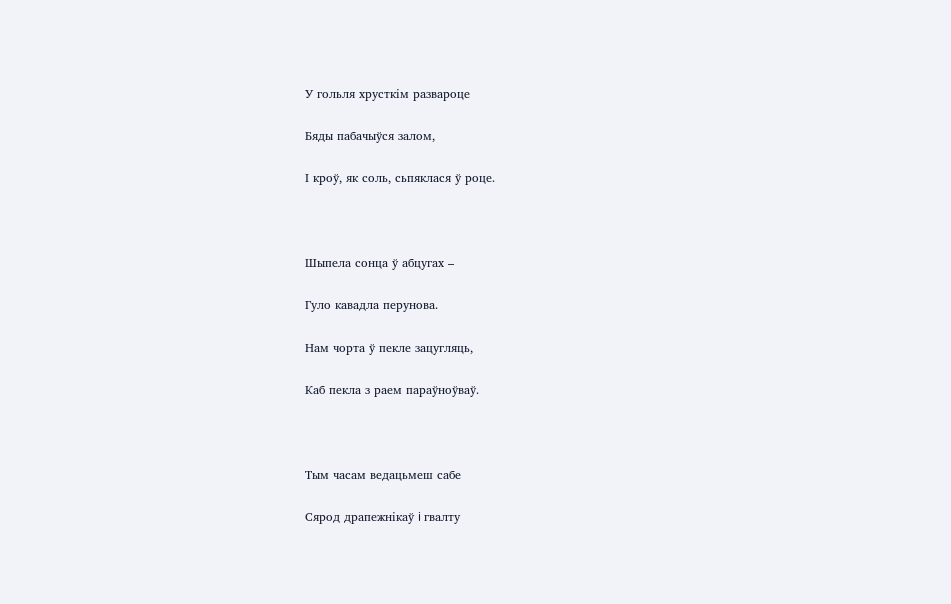У гольля хрycткiм развароце

Бяды пабачыўся залом,

І кpоў, як соль, сьпяклася ў роце.



Шыпела сонца ў абцугах –

Гуло кавадла перунова.

Нам чорта ў пекле зацугляць,

Каб пекла з раем параўноўваў.



Тым часам ведацьмеш сабе

Сярод драпежнiкаў i гвалту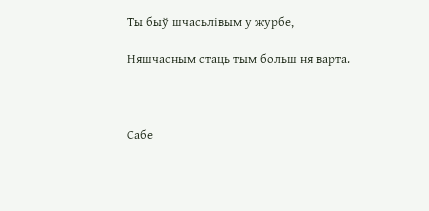Ты быў шчасьлiвым у журбе,

Няшчасным стаць тым больш ня варта.



Сабе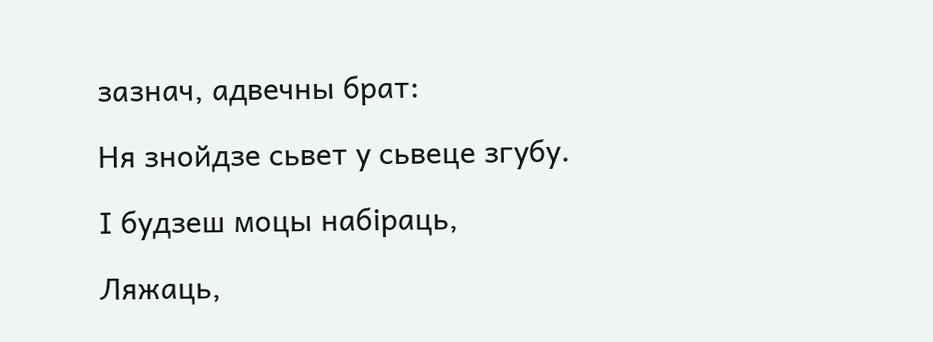зазнач, адвечны брат:

Ня знойдзе сьвет у сьвеце згубу.

І будзеш моцы набiраць,

Ляжаць,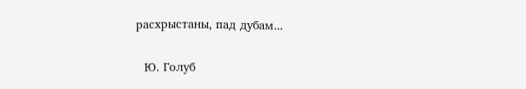расхрыстаны, пад дубам...


  Ю. Голуб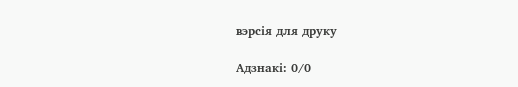вэрсія для друку

Адзнакi: 0/0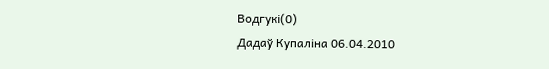Водгукі(0)
Дадаў Купаліна 06.04.2010